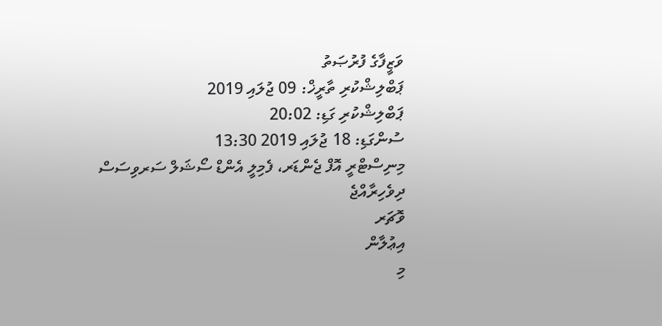ވަޒީފާގެ ފުރުޞަތު
ޕަބްލިޝްކުރި ތާރީޚް: 09 ޖުލައި 2019
ޕަބްލިޝްކުރި ގަޑި: 20:02
ސުންގަޑި: 18 ޖުލައި 2019 13:30
މިނިސްޓްރީ އޮފް ޖެންޑަރ، ފެމިލީ އެންޑް ސޯޝަލް ސަރވިސަސް
ދިވެހިރާއްޖެ
ވޮޗަރ
އިޢުލާން
މި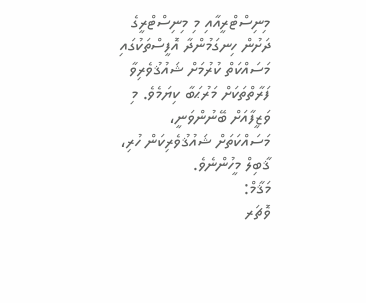މިނިސްޓްރީއާއި މި މިނިސްޓްރީގެ ދަށުން ހިނގަމުންދާ އޮފީސްތަކުގައި މަސައްކަތް ކުރުމަށް ޝައުޤުވެރިވާ ފަރާތްތަކަށް މަރުޙަބާ ކިޔަމެވެ. މި ވަޒީފާއަށް ބޭނުންވަނީ، މަސައްކަތަށް ޝައުޤުވެރިކަން ހުރި، ޤާބިލް މީހުންނެވެ.
މަޤާމް:
ވޮޗަރ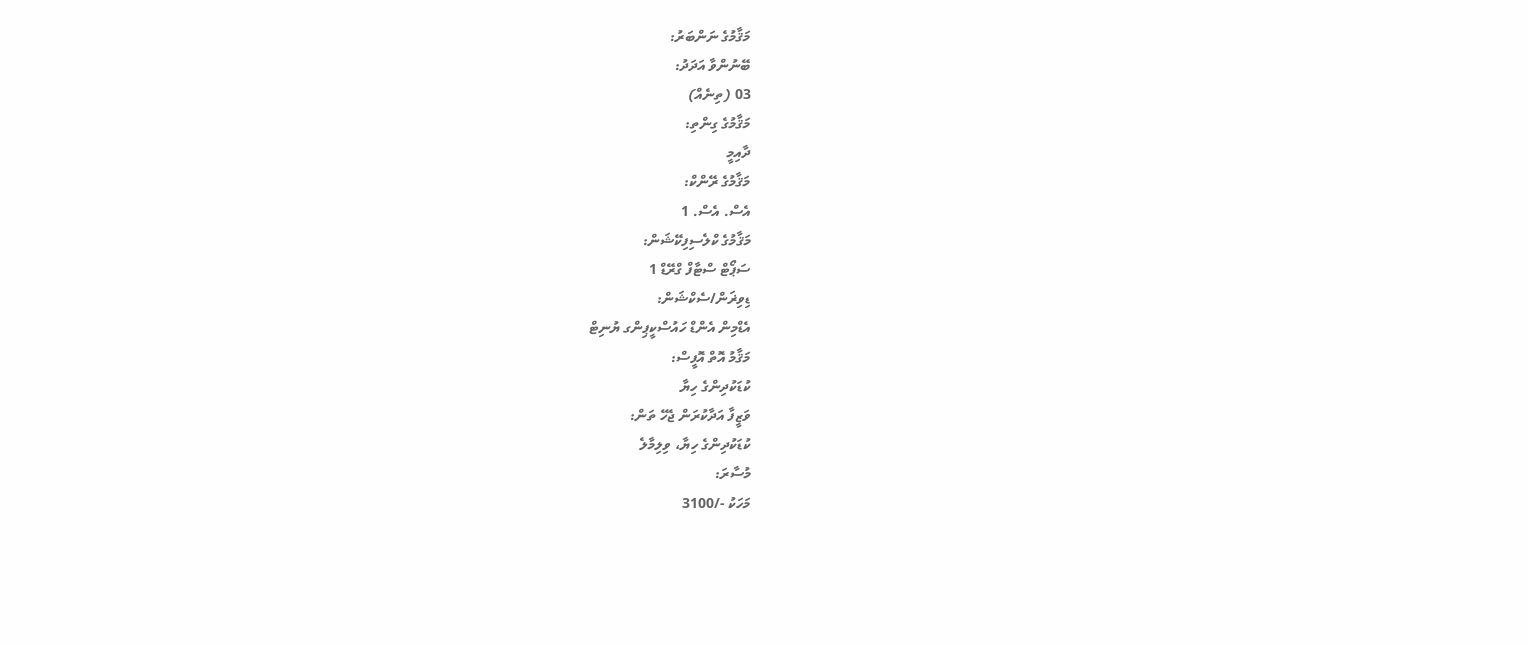މަޤާމުގެ ނަންބަރު:
ބޭނުންވާ އަދަދު:
03 (ތިނެއް)
މަޤާމުގެ ގިންތި:
ދާއިމީ
މަޤާމުގެ ރޭންކް:
އެސް. އެސް. 1
މަޤާމުގެ ކްލެސިފިކޭޝަން:
ސަޕޯޓް ސްޓާފް ގްރޭޑް 1
ޑިވިޜަން/ސެކްޝަން:
އެޑްމިން އެންޑް ހައުސްކީޕިންގ ޔުނިޓް
މަޤާމު އޮތް އޮފީސް:
ކުޑަކުދިންގެ ހިޔާ
ވަޒީފާ އަދާކުރަން ޖެހޭ ތަން:
ކުޑަކުދިންގެ ހިޔާ، ވިލިމާލެ
މުސާރަ:
މަހަކު -/3100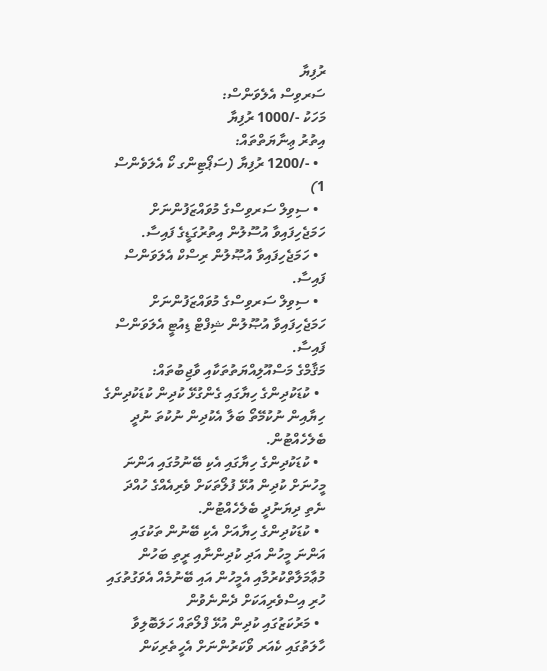ރުފިޔާ
ސަރވިސް އެލެވަންސް:
މަހަކު -/1000 ރުފިޔާ
އިތުރު ޢިނާޔަތްތައް:
  • -/1200 ރުފިޔާ (ސަޕޯޓިންގ ކޯ އެލަވެންސް 1)
  • ސިވިލް ސަރވިސްގެ މުވައްޒަފުންނަށް ހަމަޖެހިފައިވާ އުސޫލުން އިތުރުގަޑީގެ ފައިސާ.
  • ހަމަޖެހިފައިވާ އުޞޫލުން ރިސްކް އެލަވަންސް ފައިސާ.
  • ސިވިލް ސަރވިސްގެ މުވައްޒަފުންނަށް ހަމަޖެހިފައިވާ އުޞޫލުން ޝިފްޓް ޑިއުޓީ އެލަވަންސް ފައިސާ.
މަޤާމްގެ މަސްއޫލިއްޔަތުތަކާއި ވާޖިބުތައް:
  • ކުޑަކުދިންގެ ހިޔާގައި ގެންގުޅޭ ކުދިން ކުޑަކުދިންގެ ހިޔާއިން ނުކުމޭތޯ ބަލާ އެކުދިން ނުކުތަ ނުދީ ބެލެހެއްޓުން.
  • ކުޑަކުދިންގެ ހިޔާގައި އެކި ބޭނުމުގައި އަންނަ މީހުނަށް ކުދިން އުޅޭ ފުލޯތަކަށް ވެރިއެއްގެ ހުއްދަ ނެތި ދިޔަނުދީ ބެލެހެއްޓުން.
  • ކުޑަކުދިންގެ ހިޔާއަށް އެކި ބޭނުން ތަކުގައި އަންނަ މީހުން އަދި ކުދިންނާއި ރީތި ބަހުން މުޢާމަލާތްކުރުމާއި އެމީހުން އައި ބޭނުމެއް އެވަގުތުގައި ހުރި އިސްވެރިއަކަށް ދެންނެވުން
  • މަރުކަޒުގައި ކުދިން އުޅޭ ފްލޯތައް ހަލަބޮލިވާ ހާލަތުގައި ކެއަރ ވޯކަރުންނަށް އެހީތެރިކަން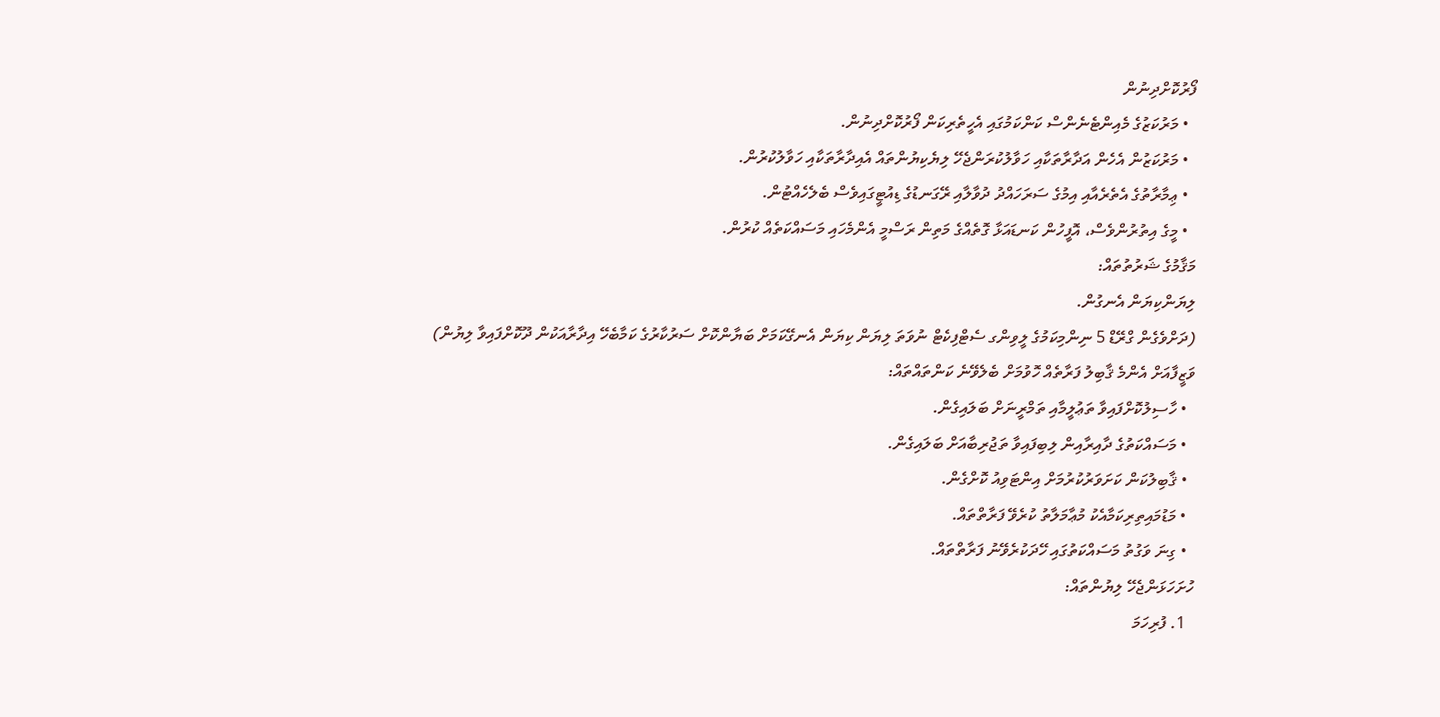ފޯރުކޮށްދިނުން
  • މަރުކަޒުގެ މެއިންޓެނެންސް ކަންކަމުގައި އެހީތެރިކަން ފޯރުކޮށްދިނުން.
  • މަރުކަޒުން އެހެން އަދާރާތަކާއި ހަވާލުކުރަންޖެހޭ ލިޔެކިޔުންތައް އެއިދާރާތަކާއި ހަވާލުކުރުން.
  • ޢިމާރާތުގެ އެތެރެއާއި އިމުގެ ސަރަހައްދު ދުވާލާއި ރޭގަނޑުގެ ޑިއުޓީގައިވެސް ބެލެހެއްޓުން.
  • މީގެ އިތުރުންވެސް، އޮފީހުން ކަނޑައަޅާ ގޮތެއްގެ މަތިން ރަސްމީ އެންމެހައި މަސައްކަތެއް ކުރުން.
މަޤާމުގެ ޝަރުތުތައް:
ލިޔަންކިޔަން އެނގުން.
(ދަށްވެގެން ގްރޭޑް 5 ނިންމިކަމުގެ ލީވިންގ ސެޓްފިކެޓް ނުވަތަ ލިޔަން ކިޔަން އެނގޭކަމަށް ބަޔާންކޮށް ސަރުކާރުގެ ކަމާބެހޭ އިދާރާއަކުން ދޫކޮށްފައިވާ ލިޔުން)
ވަޒީފާއަށް އެންމެ ޤާބިލު ފަރާތެއް ހޮވުމަށް ބެލެވޭނެ ކަންތައްތައް:
  • ހާސިލުކޮށްފައިވާ ތަޢުލީމާއި ތަމްރީނަށް ބަލައިގެން.
  • މަސައްކަތުގެ ދާއިރާއިން ލިބިފައިވާ ތަޖުރިބާއަށް ބަލައިގެން.
  • ޤާބިލުކަން ކަށަވަރުކުރުމަށް އިންޓަވިއު ކޮށްގެން.
  • މަޑުމައިތިރިކަމާއެކު މުޢާމަލާތު ކުރެވޭ ފަރާތްތައް.
  • ގިނަ ވަގުތު މަސައްކަތުގައި ހޭދަކުރެވޭނު ފަރާތްތައް.
ހުށަހަޅަންޖެހޭ ލިޔުންތައް:
  1. ފުރިހަމަ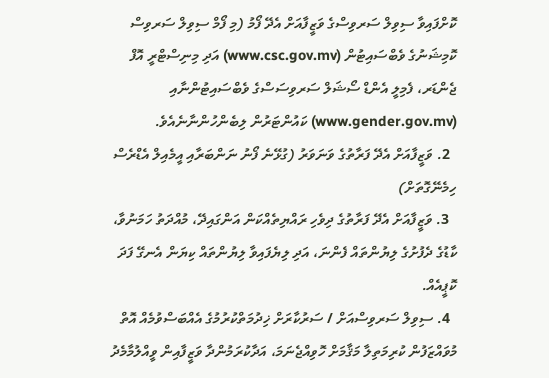ކޮށްފައިވާ ސިވިލް ސަރވިސްގެ ވަޒީފާއަށް އެދޭ ފޯމު (މި ފޯމް ސިވިލް ސަރވިސް ކޮމިޝަނުގެ ވެބްސައިޓުން (www.csc.gov.mv) އަދި މިނިސްޓްރީ އޮފް ޖެންޑަރ، ފެމިލީ އެންޑް ސޯޝަލް ސަރވިސަސްގެ ވެބްސައިޓުންނާއި (www.gender.gov.mv) ކައުންޓަރުން ލިބެންހުންނާނެއެވެ.
  2. ވަޒީފާއަށް އެދޭ ފަރާތުގެ ވަނަވަރު (ގުޅޭނެ ފޯނު ނަންބަރާއި އީމެއިލް އެޑްރެސް ހިމެނޭގޮތަށް)
  3. ވަޒީފާއަށް އެދޭ ފަރާތުގެ ދިވެހި ރައްޔިތެއްކަން އަންގައިދޭ، މުއްދަތު ހަމަނުވާ، ކާޑުގެ ދެފުށުގެ ލިޔުންތައް ފެންނަ، އަދި ލިޔެފައިވާ ލިޔުންތައް ކިޔަން އެނގޭ ފަދަ ކޮޕީއެއް.
  4. ސިވިލް ސަރވިސްއަށް / ސަރުކާރަށް ޚިދުމަތްކުރުމުގެ އެއްބަސްވުމެއް އޮތް މުވައްޒަފުން ކުރިމަތިލާ މަޤާމަށް ހޮވިއްޖެނަމަ، އަދާކުރަމުންދާ ވަޒީފާއިން ވީއްލުމާމެދު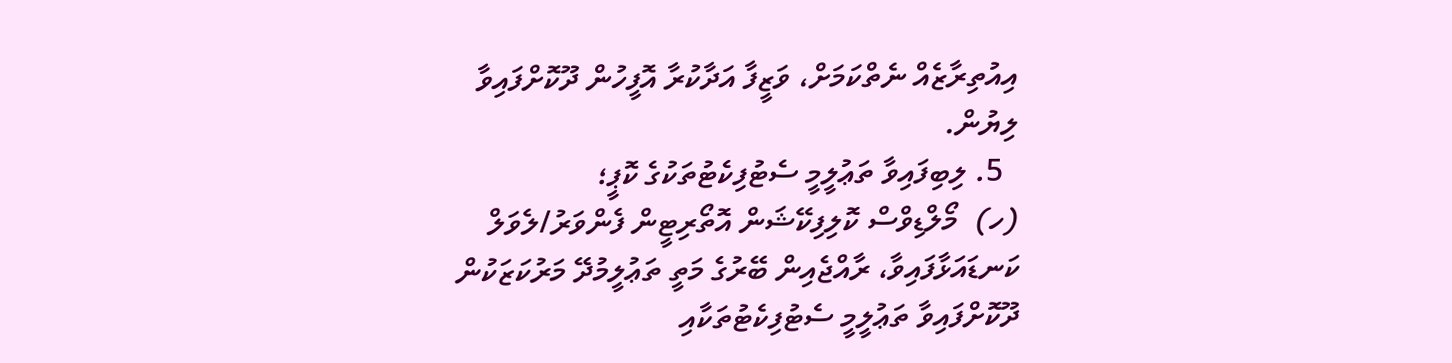އިއުތިރާޒެއް ނެތްކަމަށް، ވަޒީފާ އަދާކުރާ އޮފީހުން ދޫކޮށްފައިވާ ލިޔުން.
  5. ލިބިފައިވާ ތަޢުލީމީ ސެޓުފިކެޓުތަކުގެ ކޮޕީ؛
(ހ)  މޯލްޑިވްސް ކޮލިފިކޭޝަން އޮތޯރިޓީން ފެންވަރު/ލެވަލް ކަނޑައަޅާފައިވާ، ރާއްޖެއިން ބޭރުގެ މަތީ ތަޢުލީމުދޭ މަރުކަޒަކުން ދޫކޮށްފައިވާ ތަޢުލީމީ ސެޓުފިކެޓުތަކާއި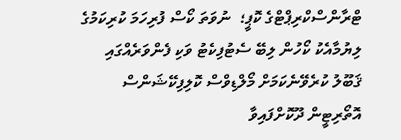ޓްރާންސްކްރިޕްޓްގެ ކޮޕީ؛  ނުވަތަ ކޯސް ފުރިހަމަ ކުރިކަމުގެ ލިޔުމާއެކު ކޯހުން ލިބޭ ސެޓުފިކެޓު ވަކި ފެންވަރެއްގައި ޤަބޫލު ކުރެވޭނެކަމަށް މޯލްޑިވްސް ކޮލިފިކޭޝަންސް އޮތޯރިޓީން ދޫކޮށްފައިވާ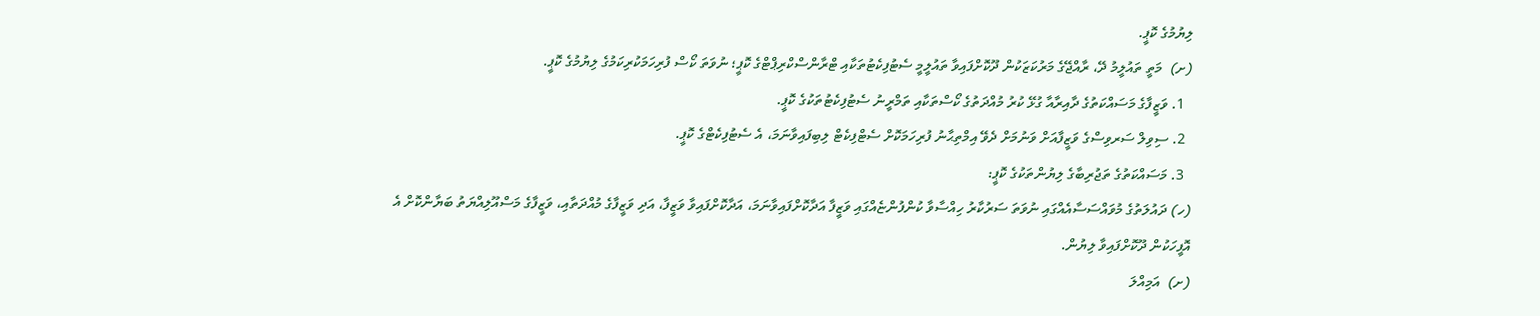ލިޔުމުގެ ކޮޕީ.
(ށ)  މަތީ ތައުލީމު ދޭ، ރާއްޖޭގެ މަރުކަޒަކުން ދޫކޮށްފައިވާ ތައުލީމީ ސެޓުފިކެޓުތަކާއި ޓްރާންސްކްރިޕްޓްގެ ކޮޕީ؛ ނުވަތަ ކޯސް ފުރިހަމަކުރިކަމުގެ ލިޔުމުގެ ކޮޕީ.
  1. ވަޒީފާގެ މަސައްކަތުގެ ދާއިރާއާ ގުޅޭ ކުރު މުއްދަތުގެ ކޯސްތަކާއި ތަމްރީނު ސެޓުފިކެޓުތަކުގެ ކޮޕީ.
  2. ސިވިލް ސަރވިސްގެ ވަޒީފާއަށް ވަނުމަށް ދެވޭ އިމްތިޙާނު ފުރިހަމަކޮށް ސެޓްފިކެޓް ލިބިފައިވާނަމަ، އެ ސެޓުފިކެޓްގެ ކޮޕީ.
  3. މަސައްކަތުގެ ތަޖުރިބާގެ ލިޔުންތަކުގެ ކޮޕީ:
(ހ) ދައުލަތުގެ މުވައްސަސާއެއްގައި ނުވަތަ ސަރުކާރު ހިއްސާވާ ކުންފުންޏެއްގައި ވަޒީފާ އަދާކޮށްފައިވާނަމަ، އަދާކޮށްފައިވާ ވަޒީފާ، އަދި ވަޒީފާގެ މުއްދަތާއި، ވަޒީފާގެ މަސްއޫލިއްޔަތު ބަޔާންކޮށް އެ އޮފީހަކުން ދޫކޮށްފައިވާ ލިޔުން.
(ށ)  އަމިއްލަ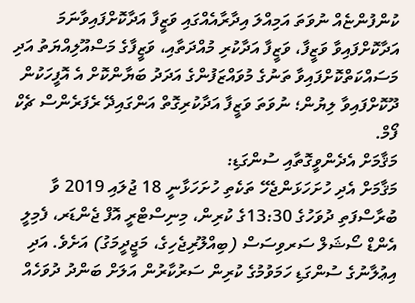ކުންފުންޏެއް ނުވަތަ އަމިއްލަ އިދާރާއެއްގައި ވަޒީފާ އަދާކޮށްފައިވާނަމަ އަދާކޮށްފައިވާ ވަޒީފާ، ވަޒީފާ އަދާކުރި މުއްދަތާއި، ވަޒީފާގެ މަސްއޫލިއްޔަތު އަދި މަސައްކަތްކޮށްފައިވާ ތަނުގެ މުވައްޒަފުންގެ އަދަދު ބަޔާންކޮށް އެ އޮފީހަކުން ދޫކޮށްފައިވާ ލިޔުން؛ ނުވަތަ ވަޒީފާ އަދާކުރިގޮތް އަންގައިދޭ ރެފަރެންސް ޗެކް ފޯމް.
މަޤާމަށް އެދެންވީގޮތާއި ސުންގަޑި:
މަޤާމަށް އެދި ހުށަހަޅަންޖެހޭ ތަކެތި ހުށަހަޅާނީ 18 ޖުލައި 2019 ވާ ބުރާސްފަތި ދުވަހުގެ 13:30ގެ ކުރިން، މިނިސްޓްރީ އޮފް ޖެންޑަރ، ފެމިލީ އެންޑް ސޯޝަލް ސަރވިސަސް (ބިއްލޫރިޖެހިގެ، މަޖީދީމަގު) އަށެވެ. އަދި އިޢުލާނުގެ ސުންގަޑި ހަމަވުމުގެ ކުރިން ސަރުކާރުން އަލަށް ބަންދު ދުވަހެއް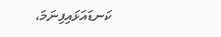ކަނޑައަޅައިފިނަމަ،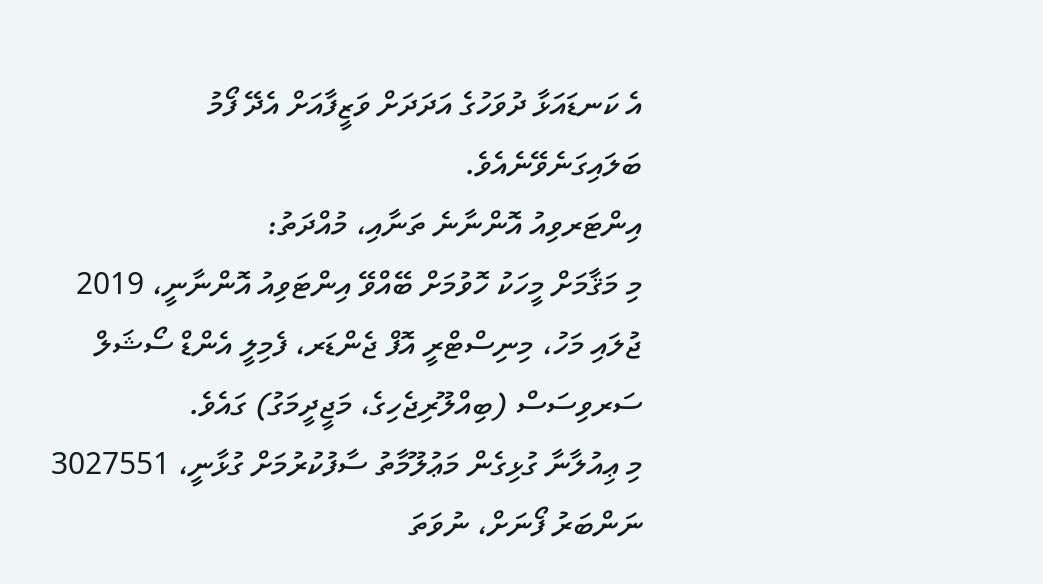އެ ކަނޑައަޅާ ދުވަހުގެ އަދަދަށް ވަޒީފާއަށް އެދޭ ފޯމު ބަލައިގަނެވޭނެއެވެ.
އިންޓަރވިއު އޮންނާނެ ތަނާއި، މުއްދަތު:
މި މަޤާމަށް މީހަކު ހޮވުމަށް ބޭއްވޭ އިންޓަވިއު އޮންނާނީ، 2019 ޖުލައި މަހު، މިނިސްޓްރީ އޮފް ޖެންޑަރ، ފެމިލީ އެންޑް ސޯޝަލް ސަރވިސަސް (ބިއްލޫރިޖެހިގެ، މަޖީދީމަގު) ގައެވެ.
މި ޢިއުލާނާ ގުޅިގެން މަޢުލޫމާތު ސާފުކުރުމަށް ގުޅާނީ، 3027551 ނަންބަރު ފޯނަށް، ނުވަތަ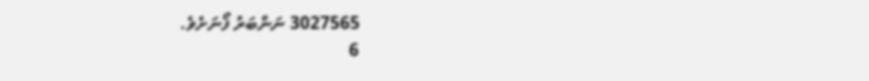3027565 ނަންބަރު ފޯނަށެވެ.
6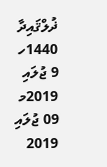ޛުލްޤައިދާ 1440ހ
9 ޖުލައި 2019މ
09 ޖުލައި 2019